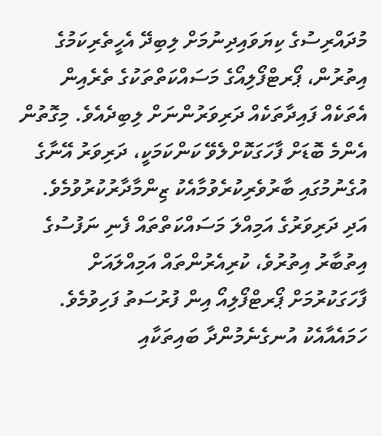މުދައްރިސުގެ ކިޔަވައިދިނުމަށް ލިބިދޭ އެހީތެރިކަމުގެ އިތުރުން، ޕޯރޓްފޯލިއޯގެ މަސައްކަތްތަކުގެ ތެރެއިން އެތަކެއް ފައިދާތަކެއް ދަރިވަރުންނަށް ލިބިދެއެވެ. މިގޮތުން އެންމެ ބޮޑަށް ފާހަގަކޮށްލެވޭ ކަންކަމަކީ، ދަރިވަރު އޭނާގެ އުގެނުމުގައި ބާރުވެރިކުރެވުމާއެކު ޒިންމާދާރުކުރުވުމެވެ. އަދި ދަރިވަރުގެ އަމިއްލަ މަސައްކަތްތައް ފެނި ނަފުސުގެ އިތުބާރު އިތުރުވެ، ކުރިއެރުންތައް އަމިއްލައަށް ފާހަގަކުރުމަށް ޕޯރޓްފޯލިއޯ އިން ފުރުސަތު ފަހިވުމެވެ. ހަމައެއާއެކު އުނގެނެމުންދާ ބައިތަކާއި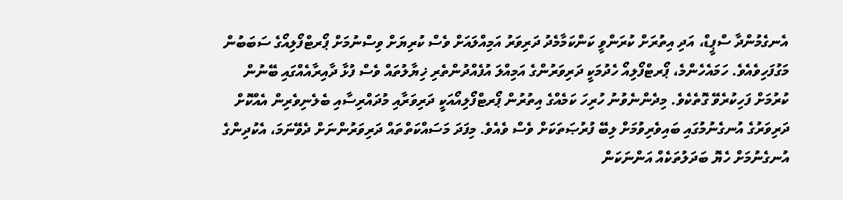އެނގެމުންދާ ސްޕީޑް، އަދި އިތުރަށް ކުރަންވީ ކަންކަމާމެދު ދަރިވަރު އަމިއްލައަށް ވެސް ކުރިޔަށް ވިސްނުމަށް ޕޯރޓްފޯލިއޯގެ ސަބަބުން މަގުފަހިވެއެވެ. ހަމައެހެންމެ، ޕޯރޓްފޯލިއޯ ހެދުމަކީ ދަރިވަރުންގެ އަމިއްލަ އުފެއްދުންތެރި ޚިޔާލުތައް ވެސް ފުޅާ ދާއިރާއެއްގައި ބޭނުން ކުރުމަށް ފަހިކުރެވޭ ގޮތެކެވެ. މިދެންނެވުނު ހުރިހަ ކަމެއްގެ އިތުރުން ޕޯރޓްފޯލިއޯއަކީ ދަރިވަރާއި މުދައްރިސާއި ބެލެނިވެރިން އެއްކޮށް ދަރިވަރުގެ އުނގެނުމުގައި ބައިވެރިވުމަށް ލިބޭ ފުރުޞަތަކަށް ވެސް ވެއެވެ. މިފަދަ މަސައްކަތްތައް ދަރިވަރުންނަށް ދެވޭނަމަ، އެކުދިންގެ އުނގެނުމަށް ހެޔޮ ބަދަލުތަކެއް އަންނަކަން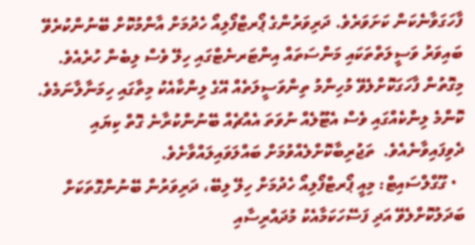ފާހަގަވާނެކަން ކަށަވަރެވެ. ދަރިވަރުންގެ ޕޯރޓްފޯލިއޯ ހެދުމަށް އާންމުކޮށް ބޭނުންކުރެވޭ ބައިވަރު ވަސީލަތްތަކައި މަންސަތައް އިންޓަރނެޓްގައި ހިލޭ ވެސް ލިބެން ހުރެއެވެ. މިގޮތުން ފާހަގަކޮށްލެވޭ މުހިންމު ތިންވަސީލަތެއް އޭގެ ލިންކާއެކު މިތާގައި ހިމަނާލާނަމެވެ. ކޮންމެ ލިންކެއްގައި ވެސް އެޓޫލެއް ނުވަތަ އެއްޗެއް ބޭނުންކުރާނެ ގޮތް ކިޔައި ދެވިފައިވާނެއެވެ.  ތަޖުރިބާކޮށްލެއްވުމަށް ބައްލަވައިލައްވާށެވެ.
  • ގޫގްލްސައިޓް: މިއީ ޕޯރޓްފޯލިއޯ ހެދުމަށް ހިލޭ ލިބޭ، ދަރިވަރުން ބޭނުންގޮތަކަށް ބަދަލުކޮށްލެވޭ އަދި ފަސޭހަކަމާއެކު މުދައްރިސާއި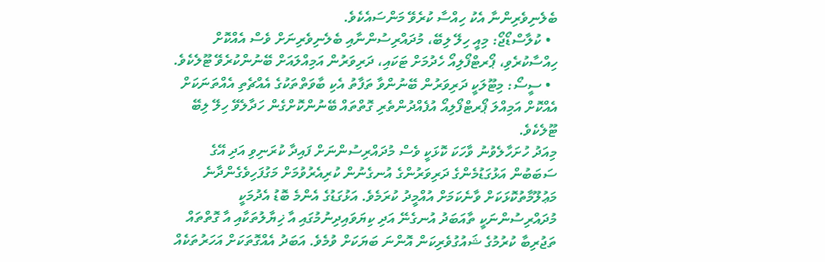ބެލެނިވެރިންނާ އެކު ހިއްސާ ކުރެވޭ މަންސައެކެވެ.
  • ކުލާސްޑޯޖޯ: މިއީ ހިލޭ ލިބޭ، މުދައްރިސުންނާއި ބެލެނިވެރިނަށް ވެސް އެއްކޮށް ހިއްސާކުރެވި، ޕޯރޓްފޯލިއޯ ހެދުމަށް ޓަކައި، ދަރިވަރުން އަމިއްލައަށް ބޭނުންކުރެވޭ ޓޫލެކެވެ.
  • ސީސޯ: މިޓޫލަކީ ދަރިވަރުން ބޭނުންވާ ތަފާތު އެކި ބާވަތްތަކުގެ އެއްޗެތި އެއްތަނަކަށް އެއްކޮށް އަމިއްލަ ޕޯރޓްފޯލިއޯ އުފެއްދުންތެރި ގޮތްތައް ބޭނުންކޮށްގެން ހަދާލެވޭ ހިލޭ ލިބޭ ޓޫލެކެވެ.
މިއަދު ހުށަހާލެވުނު ވާހަކަ ކޮޅަކީ ވެސް މުދައްރިސުންނަށް ފައިދާ ކުރަނިވި އަދި އޭގެ ސަބަބުން އަޅުގަޑުމެންގެ ދަރިވަރުންގެ އުނގެނުން ކުރިއެރުވުމަށް މަގުފަހިވެގެންދާނެ މަޢުލޫމާތުކޮޅަކަށް ވާނެކަމަށް އުއްމީދު ކުރަމެވެ. އަޅުގަޑުގެ އެންމެ ބޮޑު އެދުމަކީ މުދައްރިސުންނަކީ ތާއަބަދު އުނގެނޭ އަދި ކިޔަވައިދިނުމުގައި އާ ޚިޔާލުތަކާއި އާ ގޮތްތައް ތަޖުރިބާ ކުރުމުގެ ޝައުގުވެރިކަން އޮންނަ ބަޔަކަށް ވުމެވެ. އަބަދު އެއްގޮތަކަށް އަހަރުތަކެއް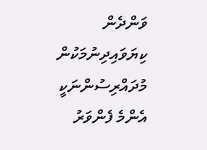ވަންދެން ކިޔަވައިދިނުމަކުން މުދައްރިސުންނަކީ އެންމެ ފެންވަރު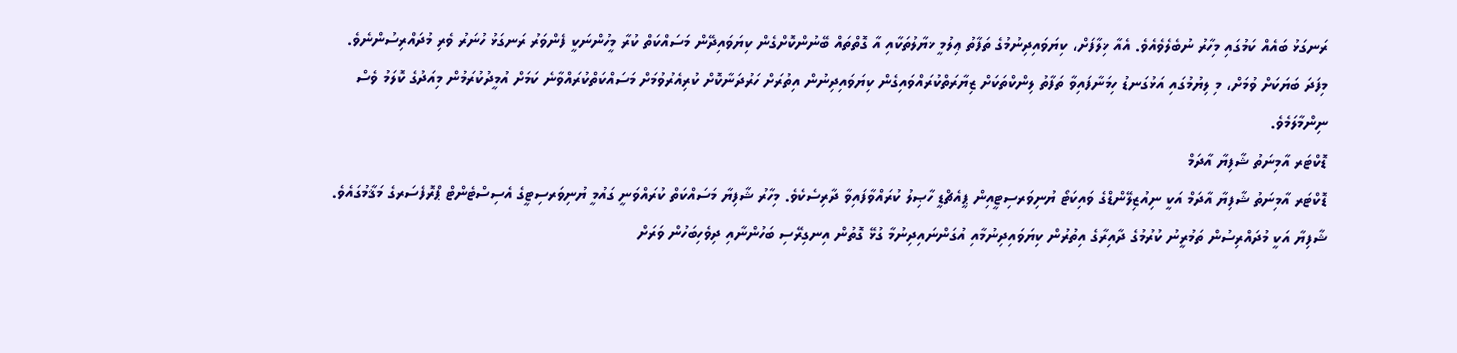ރަނގަޅު ބައެއް ކަމުގައި މިހާރު ނުބެލެވެއެވެ. އެއާ ޚިލާފަށް، ކިޔަވައިދިނުމުގެ ތަފާތު ޢިލުމީ ޚޔާލުތަކާއި އާ ގޮތްތައް ބޭނުންކޮށްގެން ކިޔަވައިދޭން މަސައްކަތް ކުރާ މީހުންނަކީ ފެންވަރު ރަނގަޅު ހުނަރު ވެރި މުދައްރިސުންނެވެ. މިފަދަ ބަޔަކަށް ވުމަށް، މި ލިޔުމުގައި އަޅުގަނޑު ހިމަނާފައިވާ ތަފާތު ލިންކްތަކަށް ޒިޔާރަތްކުރައްވައިގެން ކިޔަވައިދިނުން އިތުރަށް ހަރުދަނާކޮށް ކުރިއެރުވުމަށް މަސައްކަތްކުރައްވާނެ ކަމަށް އުމީދުކުރަމުން މިއަދުގެ ކޮލަމު ވެސް ނިންމާލަމެވެ.
ޑޮކްޓަރ އާމިނަތު ޝާފިޔާ އާދަމް
ޑޮކްޓަރ އާމިނަތު ޝާފިޔާ އާދަމް އަކީ ނިއުޒިލޭންޑްގެ ވައިކަޓޯ ޔުނިވަރސިޓީއިން ޕީއެޗްޑީ ހާޞިލު ކުރައްވާފައިވާ ދާރިސެކެވެ. މިހާރު ޝާފިޔާ މަސައްކަތް ކުރައްވަނީ ގައުމީ ޔުނިވަރސިޓީގެ އެސިސްޓެންޓް ޕްރޮފެސަރގެ މަޤާމުގައެވެ. ޝާފިޔާ އަކީ މުދައްރިސުން ތަމުރީނު ކުރުމުގެ ދާއިރާގެ އިތުރުން ކިޔަވައިދިނުމާއި އުގަންނައިދިނުމާ ގުޅޭ ގޮތުން އިނގިރޭސި ބަހުންނާއި ދިވެހިބަހުން ވަރަށް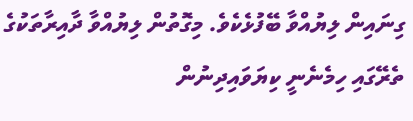ގިނައިން ލިޔުއްވާ ބޭފުޅެކެވެ. މިގޮތުން ލިޔުއްވާ ދާއިރާތަކުގެ ތެރޭގައި ހިމެނެނީ ކިޔަވައިދިނުން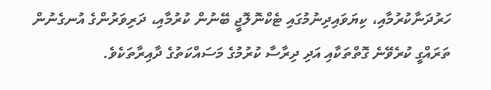ހަރުދަނާކުރުމާއި، ކިޔަވައިދިނުމުގައި ޓެކްނޮލޮޖީ ބޭނުން ކުރުމާއި، ދަރިވަރުންގެ އުނގެނުން ތަރައްގީ ކުރެވޭނެ ގޮތްތަކާއި އަދި ދިރާސާ ކުރުމުގެ މަސައްކަތުގެ ދާއިރާތަކެވެ.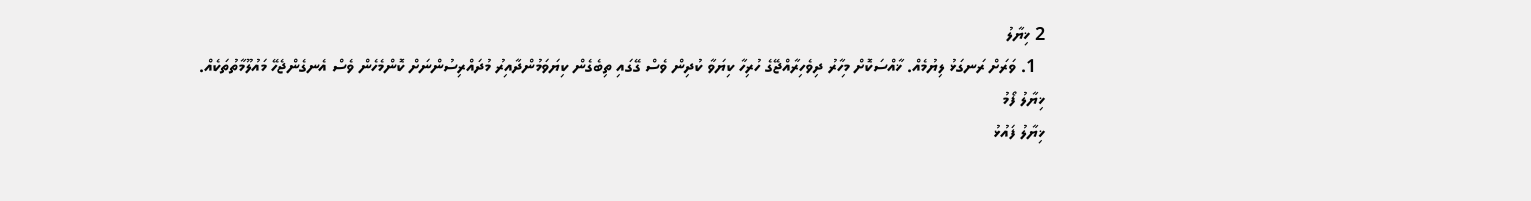2 ޚިޔާލު
  1. ވަރަށް ރަނގަޅު ލިޔުމެއް. ޚާއްސަކޮށް މިހާރު ދިވެހިރާއްޖޭގެ ހުރިހާ ކިޔަވާ ކުދިން ވެސް ގޭގައި ތިބެގެން ކިޔަވަމުންދާއިރު މުދައްރިސުންނަށް ކޮންމެހެން ވެސް އެނގެންޖެހޭ މައުލޫމާތުތަކެއް.
ޚިޔާލު ފޯމު
ޚިޔާލު ފައުޅު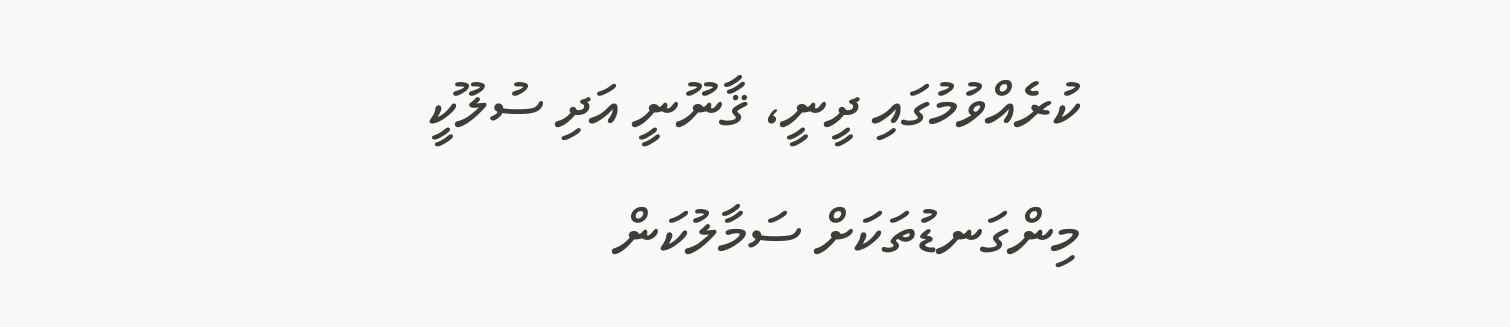ކުރެއްވުމުގައި ދީނީ، ޤާނޫނީ އަދި ސުލޫކީ މިންގަނޑުތަކަށް ސަމާލުކަން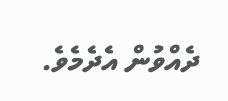ދެއްވުން އެދެމެވެ.